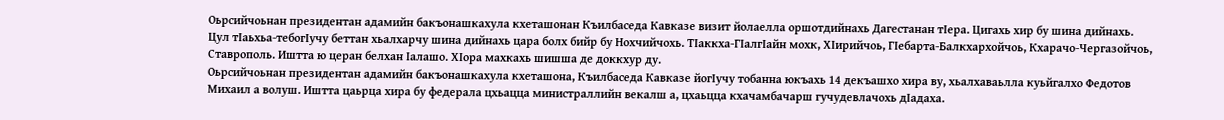Оьрсийчоьнан президентан адамийн бакъонашкахула кхеташонан Къилбаседа Кавказе визит йолаелла оршотдийнахь Дагестанан тIера. Цигахь хир бу шина дийнахь. Цул тIаьхьа-тебогIучу беттан хьалхарчу шина дийнахь цара болх бийр бу Нохчийчохь. ТIаккха-ГIалгIайн мохк, ХIирийчоь, ГIебарта-Балкхархойчоь, Кхарачо-Чергазойчоь, Ставрополь. Иштта ю церан белхан Iалашо. ХIора махкахь шишша де доккхур ду.
Оьрсийчоьнан президентан адамийн бакъонашкахула кхеташона, Къилбаседа Кавказе йогIучу тобанна юкъахь 14 декъашхо хира ву, хьалхаваьлла куьйгалхо Федотов Михаил а волуш. Иштта цаьрца хира бу федерала цхьацца министраллийн векалш а, цхаьцца кхачамбачарш гучудевлачохь дIадаха.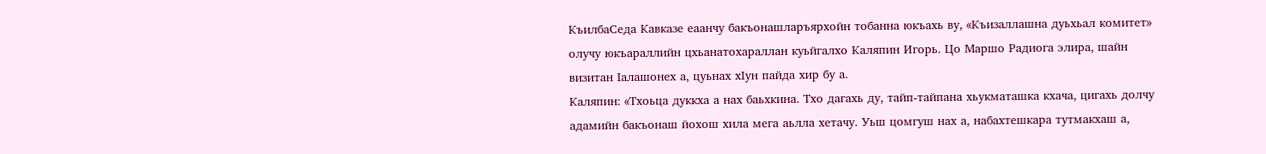КъилбаСеда Кавказе еаанчу бакъонашларъярхойн тобанна юкъахь ву, «Къизаллашна дуьхьал комитет» олучу юкъараллийн цхьанатохараллан куьйгалхо Каляпин Игорь. Цо Маршо Радиога элира, шайн визитан Iалашонех а, цуьнах хIун пайда хир бу а.
Каляпин: «Тхоьца дуккха а нах баьхкина. Тхо дагахь ду, тайп-тайпана хьукматашка кхача, цигахь долчу адамийн бакъонаш йохош хила мега аьлла хетачу. Уьш цомгуш нах а, набахтешкара тутмакхаш а,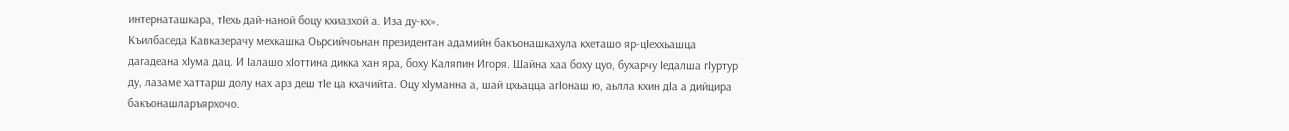интернаташкара, тIехь дай-наной боцу кхиазхой а. Иза ду-кх».
Къилбаседа Кавказерачу мехкашка Оьрсийчоьнан президентан адамийн бакъонашкахула кхеташо яр-цIеххьашца дагадеана хIума дац. И Iалашо хIоттина дикка хан яра, боху Каляпин Игоря. Шайна хаа боху цуо, бухарчу Iедалша гIуртур ду, лазаме хаттарш долу нах арз деш тIе ца кхачийта. Оцу хIуманна а, шай цхьацца агIонаш ю, аьлла кхин дIа а дийцира бакъонашларъярхочо.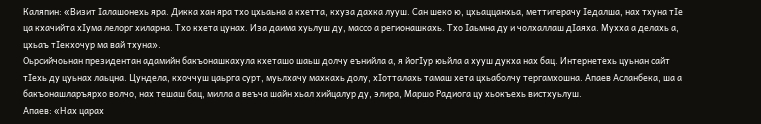Каляпин: «Визит Iалашонехь яра. Дикка хан яра тхо цхьаьна а кхетта, кхуза дахка лууш. Сан шеко ю, цхьаццанхьа, меттигерачу Iедалша, нах тхуна тIе ца кхачийта хIума лелорг хиларна. Тхо кхета цунах. Иза даима хуьлуш ду, массо а регионашкахь. Тхо Iаьмна ду и чолхаллаш дIаяха. Мухха а делахь а, цхьаъ тIекхочур ма вай тхуна».
Оьрсийчоьнан президентан адамийн бакъонашкахула кхеташо шаьш долчу еънийла а, я йогIур юьйла а хууш дукха нах бац. Интернетехь цуьнан сайт тIехь ду цуьнах лаьцна. Цундела, кхоччуш цаьрга сурт, муьлхачу махкахь долу, хIотталахь тамаш хета цхьаболчу тергамхошна. Апаев Асланбека, ша а бакъонашларъярхо волчо, нах тешаш бац, милла а веъча шайн хьал хийцалур ду, элира, Маршо Радиога цу хьокъехь вистхуьлуш.
Апаев: «Нах царах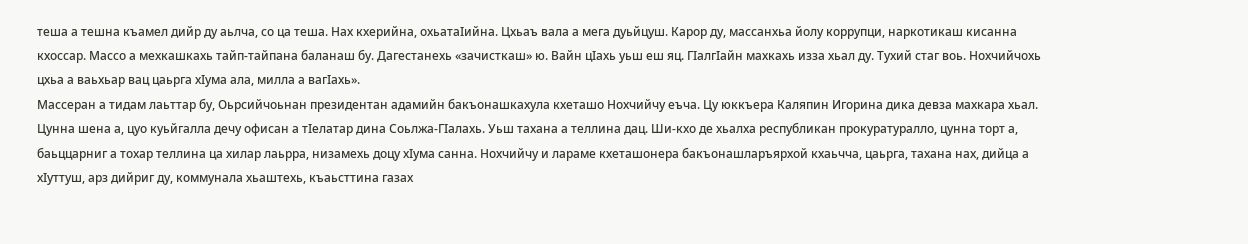теша а тешна къамел дийр ду аьлча, со ца теша. Нах кхерийна, охьатаIийна. Цхьаъ вала а мега дуьйцуш. Карор ду, массанхьа йолу коррупци, наркотикаш кисанна кхоссар. Массо а мехкашкахь тайп-тайпана баланаш бу. Дагестанехь «зачисткаш» ю. Вайн цIахь уьш еш яц. ГIалгIайн махкахь изза хьал ду. Тухий стаг воь. Нохчийчохь цхьа а ваьхьар вац цаьрга хIума ала, милла а вагIахь».
Массеран а тидам лаьттар бу, Оьрсийчоьнан президентан адамийн бакъонашкахула кхеташо Нохчийчу еъча. Цу юккъера Каляпин Игорина дика девза махкара хьал. Цунна шена а, цуо куьйгалла дечу офисан а тIелатар дина Соьлжа-ГIалахь. Уьш тахана а теллина дац. Ши-кхо де хьалха республикан прокуратуралло, цунна торт а, баьццарниг а тохар теллина ца хилар лаьрра, низамехь доцу хIума санна. Нохчийчу и лараме кхеташонера бакъонашларъярхой кхаьчча, цаьрга, тахана нах, дийца а хIуттуш, арз дийриг ду, коммунала хьаштехь, къаьсттина газах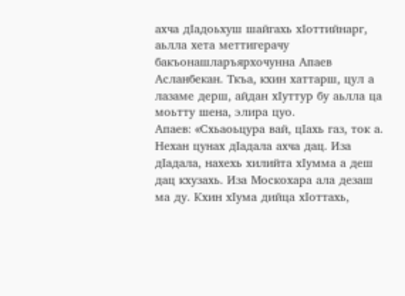ахча дIадоьхуш шайгахь хIоттийнарг, аьлла хета меттигерачу бакъонашларъярхочунна Апаев Асланбекан. Ткъа, кхин хаттарш, цул а лазаме дерш, айдан хIуттур бу аьлла ца моьтту шена, элира цуо.
Апаев: «Схьаоьцура вай, цIахь газ, ток а. Нехан цунах дIадала ахча дац. Иза дIадала, нахехь хилийта хIумма а деш дац кхузахь. Иза Москохара ала дезаш ма ду. Кхин хIума дийца хIоттахь,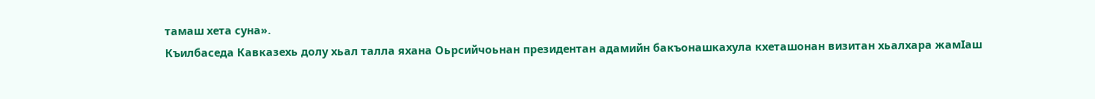тамаш хета суна».
Къилбаседа Кавказехь долу хьал талла яхана Оьрсийчоьнан президентан адамийн бакъонашкахула кхеташонан визитан хьалхара жамIаш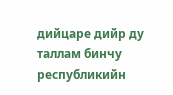дийцаре дийр ду таллам бинчу республикийн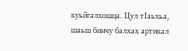куьйгалхошца. Цул тIаьхьа, шаьш бинчу балхах артикал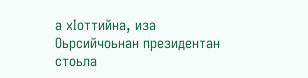а хIоттийна, иза Оьрсийчоьнан президентан стоьла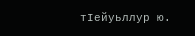тIейуьллур ю.